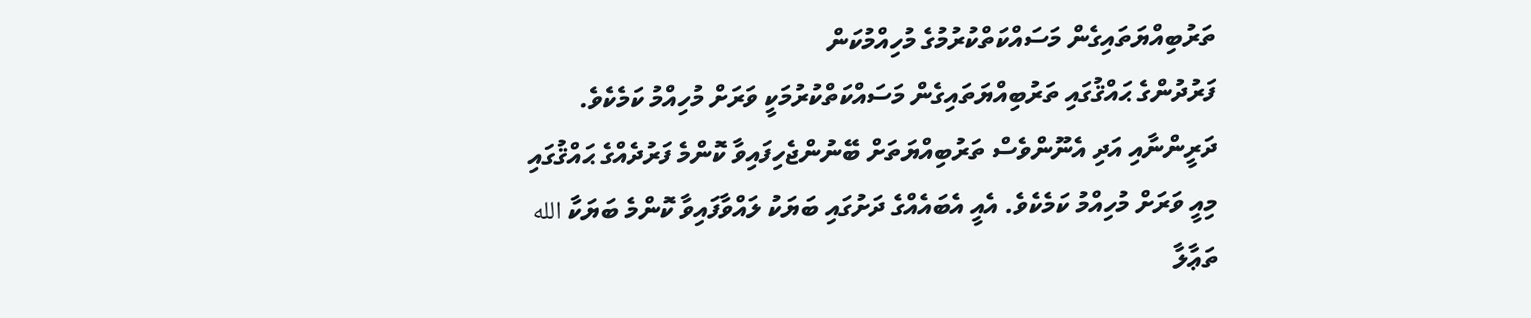ތަރުބިއްޔަތައިގެން މަސައްކަތްކުރުމުގެ މުހިއްމުކަން
ފަރުދުންގެ ޙައްޤުގައި ތަރުބިއްޔަތައިގެން މަސައްކަތްކުރުމަކީ ވަރަށް މުހިއްމު ކަމެކެވެ. ދަރީންނާއި އަދި އެނޫންވެސް ތަރުބިއްޔަތަށް ބޭނުންޖެހިފައިވާ ކޮންމެ ފަރުދެއްގެ ޙައްޤުގައި މިއީ ވަރަށް މުހިއްމު ކަމެކެވެ. އެއީ އެބައެއްގެ ދަށުގައި ބަޔަކު ލައްވާފައިވާ ކޮންމެ ބަޔަކާ الله ތަޢާލާ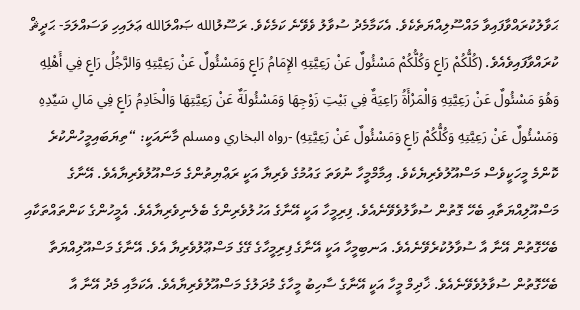ޙަވާލުކުރައްވާފައިވާ މައްސޫލިއްޔަތެކެވެ. އެކަމާމެދު ސުވާލު ވެވޭނެ ކަމެކެވެ. ރަސޫލުالله ޞައްލަالله ޢަލައިހި ވަސައްލަމަ- ޙަދީޘް ކުރައްވާފައިވެއެވެ. (كُلُّكُمْ رَاعٍ وَكُلُّكُمْ مَسْئُولٌ عَنْ رَعِيَّتِهِ الإِمَامُ رَاعٍ وَمَسْئُولٌ عَنْ رَعِيَّتِهِ وَالرَّجُلُ رَاعٍ فِي أَهْلِهِ وَهُوَ مَسْئُولٌ عَنْ رَعِيَّتِهِ وَالْمَرْأَةُ رَاعِيَةٌ فِي بَيْتِ زَوْجِهَا وَمَسْئُولَةٌ عَنْ رَعِيَّتِهَا وَالْخَادِمُ رَاعٍ فِي مَالِ سَيِّدِهِ وَمَسْئُولٌ عَنْ رَعِيَّتِهِ وَكُلُّكُمْ رَاعٍ وَمَسْئُولٌ عَنْ رَعِيَّتِهِ) -رواه البخاري ومسلم މާނައަކީ: “ތިޔަބައިމީހުންކުރެ ކޮންމެ މީހަކީވެސް މަސްއޫލުވެރިޔެކެވެ. އިމާމްމީހާ ނުވަތަ ގައުމުގެ ވެރިޔާ އަކީ ރަޢްޔިތުންގެ މަސްއޫލުވެރިޔާއެވެ. އޭނާގެ މަސްއޫލިއްޔަތާއި ބެހޭ ގޮތުން ސުވާލުވެވޭނެއެވެ. ފިރިމީހާ އަކީ އޭނާގެ އަހުލުވެރިންގެ ބެލެނިވެރިޔާއެވެ. އެމީހުންގެ ކަންތައްތަކާއި ބެހޭގޮތުން އޭނާ އާ ސުވާލުކުރެވޭނެއެވެ. އަނބިމީހާ އަކީ އޭނާގެ ފިރިމީހާގެ ގޭގެ މަސްޢޫލުވެރިޔާ އެވެ. އޭނާގެ މަސްއޫލިއްޔަތާ ބެހޭގޮތުން ސުވާލުވެވޭނެއެވެ. ޚާދިމް މީހާ އަކީ އޭނާގެ ސާހިބު މީހާގެ މުދަލުގެ މަސްއޫލުވެރިޔާއެވެ. އެކަމާއި މެދު އޭނާ އާ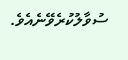ސުވާލުކުރެވޭނެއެވެ.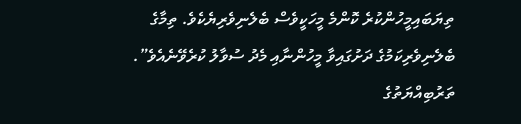ތިޔަބައިމީހުންކުރެ ކޮންމެ މީހަކީވެސް ބެލެނިވެރިޔެކެވެ. ތިމާގެ ބެލެނިވެރިކަމުގެ ދަށުގައިވާ މީހުންނާއި މެދު ސުވާލު ކުރެވޭނެއެވެ”.
ތަރުބިއްޔަތުގެ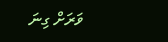ވަރަށް ގިނަ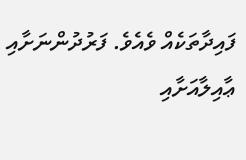ފައިދާތަކެއް ވެއެވެ. ފަރުދުންނަށާއި ޢާއިލާއަށާއި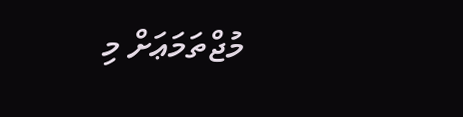މުޖްތަމަޢަށް މި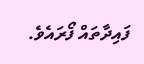ފައިދާތައް ފޯރައެވެ.